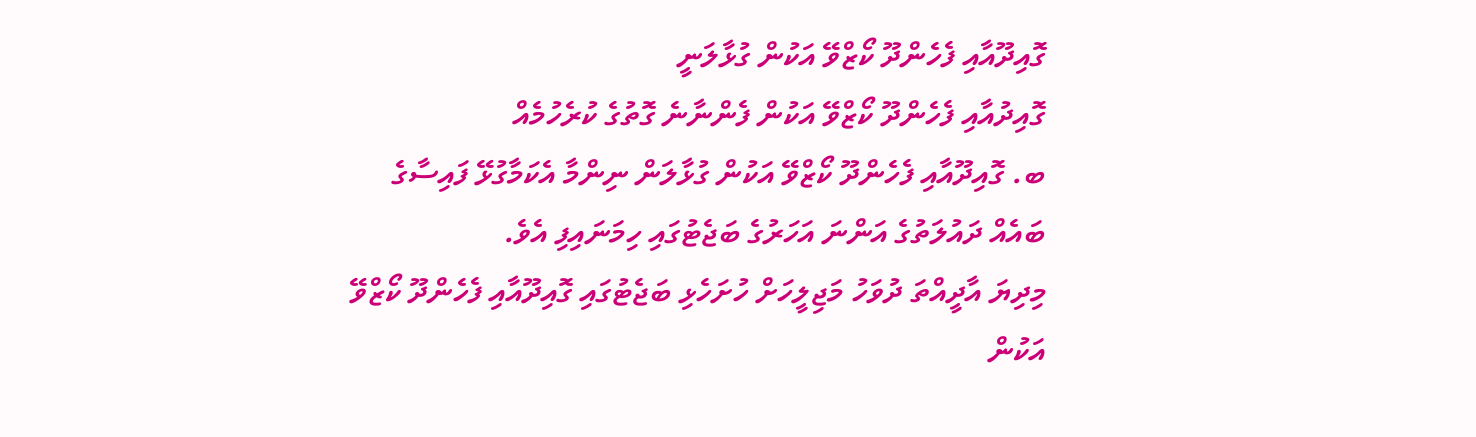ގޮއިދޫއާއި ފެހެންދޫ ކޯޒްވޭ އަކުން ގުޅާލަނީ
ގޮއިދުއާއި ފެހެންދޫ ކޯޒްވޭ އަކުން ފެންނާނެ ގޮތުގެ ކުރެހުމެއް
ބ. ގޮއިދޫއާއި ފެހެންދޫ ކޯޒްވޭ އަކުން ގުޅާލަން ނިންމާ އެކަމާގުޅޭ ފައިސާގެ ބައެއް ދައުލަތުގެ އަންނަ އަހަރުގެ ބަޖެޓުގައި ހިމަނައިފި އެވެ.
މިދިޔަ އާދީއްތަ ދުވަހު މަޖިލީހަށް ހުށަހެޅި ބަޖެޓުގައި ގޮއިދޫއާއި ފެހެންދޫ ކޯޒްވޭ އަކުން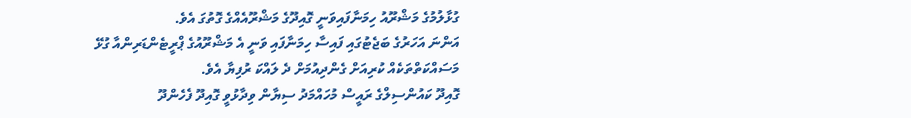ގުޅާލުމުގެ މަޝްރޫއު ހިމަނާފައިވަނީ ގޮއިދޫގެ މަޝްރޫއެއްގެ ގޮތުގަ އެވެ.
އަންނަ އަހަރުގެ ބަޖެޓުގައި ފައިސާ ހިމަނާފައި ވަނީ އެ މަޝްރޫއުގެ ޕްރީޓެންޑަރިންއާ ގުޅޭ މަސައްކަތްތަކެއް ކުރިއަށް ގެންދިއުމަށް ދެ ލައްކަ ރުފިޔާ އެވެ.
ގޮއިދޫ ކައުންސިލްގެ ރައީސް މުހައްމަދު ސިޔާން ވިދާޅުވީ ގޮއިދޫ ފެހެންދޫ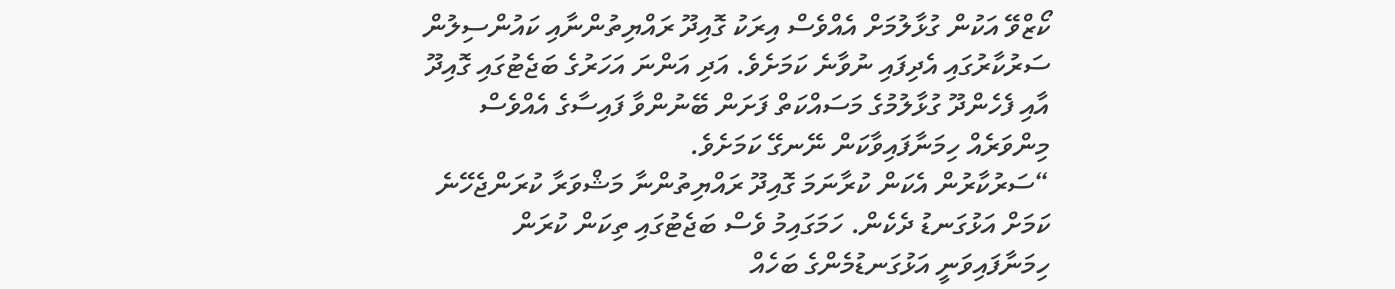ކޯޒްވޭ އަކުން ގުޅާލުމަށް އެއްވެސް އިރަކު ގޮއިދޫ ރައްޔިތުންނާއި ކައުންސިލުން ސަރުކާރުގައި އެދިފައި ނުވާނެ ކަމަށެވެ. އަދި އަންނަ އަހަރުގެ ބަޖެޓުގައި ގޮއިދޫ އާއި ފެހެންދޫ ގުޅާލުމުގެ މަސައްކަތް ފަށަން ބޭނުންވާ ފައިސާގެ އެއްވެސް މިންވަރެއް ހިމަނާފައިވާކަން ނޭނގޭ ކަމަށެވެ.
“ސަރުކާރުން އެކަން ކުރާނަމަ ގޮއިދޫ ރައްޔިތުންނާ މަޝްވަރާ ކުރަންޖެހޭނެ ކަމަށް އަޅުގަނޑު ދެކެން. ހަމަގައިމު ވެސް ބަޖެޓުގައި ތިކަން ކުރަން ހިމަނާފައިވަނީ އަޅުގަނޑުމެންގެ ބަހެއް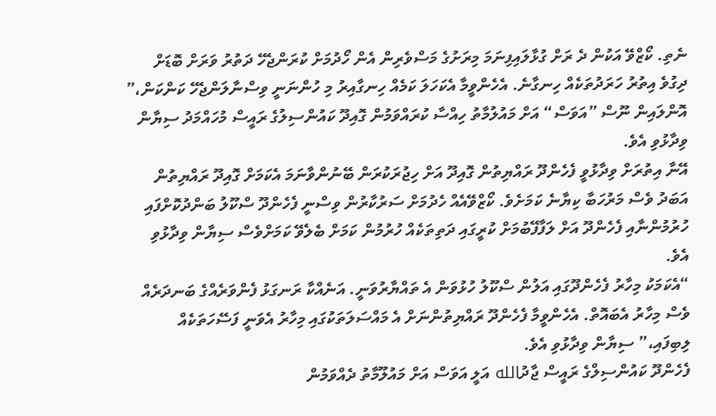ނެތި. ކޯޒްވޭ އަކުން ދެ ރަށް ގުޅާލައިފިނަމަ މިރަށުގެ މަސްވެރިން އެން ހޯދުމަށް ކުރަންޖެހޭ ދަތުރު ވަރަށް ބޮޑަށް ދިގުވެ އިތުރު ހަރަދުތަކެއް ހިނގާނެ. އެހެންވީމާ އެކަހަލަ ކަމެއް ހިނގާއިރު މި ހުންނަނީ ވިސްނާލަންޖެހޭ ކަންކަން،” އޮންލައިން ނޫސް ”އަވަސް“ އަށް މައުލުމާތު ހިއްސާ ކުރައްވަމުން ގޮއިދޫ ކައުންސިލުގެ ރައީސް މުހައްމަދު ސިޔާން ވިދާޅުވި އެވެ.
އޭނާ އިތުރަށް ވިދާޅުވީ ފެހެންދޫ ރައްޔިތުން ގޮއިދޫ އަށް ހިޖުރަކުރަން ބޭނުންވާނަމަ އެކަމަށް ގޮއިދޫ ރައްޔިތުން އަބަދު ވެސް މަރުހަބާ ކިޔާނެ ކަމަށެވެ. ކޯޒްވޭއެއް ހެދުމަށް ސަރުކާރުން ވިސްނީ ފެހެންދޫ ސްކޫލު ބަންދުކޮށްފައި ހުރުމުންނާއި ފެހެންދޫ އަށް ލަފާފޭބުމަށް ކުރީގައި ދަތިތަކެއް ހުރުމުން ކަމަށް ބެލެވޭ ކަމަށްވެސް ސިޔާން ވިދާޅުވި އެވެ.
“އެކަމަކު މިހާރު ފެހެންދޫގައި އަލުން ސްކޫލު ހުޅުވަން އެ ތައްޔާރުވަނީ. އަނެއްކާ ރަނގަޅު ފެންވަރެއްގެ ބަނދަރެއް ވެސް މިހާރު އެބައޮތް. އެހެންވީމާ ފެހެންދޫ ރައްޔިތުންނަށް އެ މައްސަލަތަކުގައި މިހާރު އެވަނީ ފަސޭހަތަކެއް ލިބިފައި،” ސިޔާން ވިދާޅުވި އެވެ.
ފެހެންދޫ ކައުންސިލްގެ ރައީސް ޖާދުالله އަލީ އަވަސް އަށް މައުލޫމާތު ދެއްވަމުން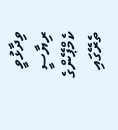ވިދާޅުވީ ރިޔާސީ ކެމްޕޭންގެ ތެރޭގައި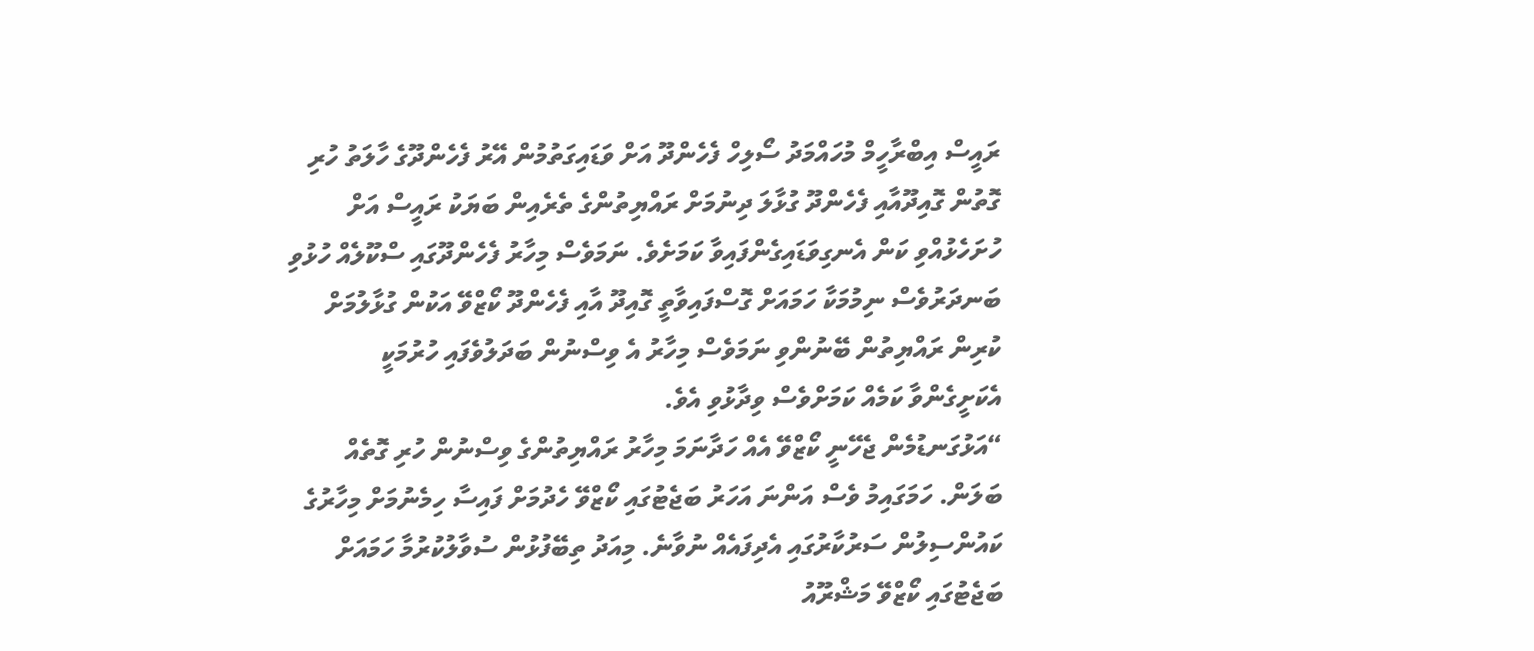ރައީސް އިބްރާހީމް މުހައްމަދު ސޯލިހް ފެހެންދޫ އަށް ވަޑައިގަތުމުން އޭރު ފެހެންދޫގެ ހާލަތު ހުރި ގޮތުން ގޮއިދޫއާއި ފެހެންދޫ ގުޅާލަ ދިނުމަށް ރައްޔިތުންގެ ތެރެއިން ބަޔަކު ރައީސް އަށް ހުށަހެޅުއްވި ކަން އެނގިވަޑައިގެންފައިވާ ކަމަށެވެ. ނަމަވެސް މިހާރު ފެހެންދޫގައި ސްކޫލެއް ހުޅުވި ބަނދަރުވެސް ނިމުމަކާ ހަމައަށް ގޮސްފައިވާތީ ގޮއިދޫ އާއި ފެހެންދޫ ކޯޒްވޭ އަކުން ގުޅާލުމަށް ކުރިން ރައްޔިތުން ބޭނުންވި ނަމަވެސް މިހާރު އެ ވިސްނުން ބަދަލުވެފައި ހުރުމަކީ އެކަށީގެންވާ ކަމެއް ކަމަށްވެސް ވިދާޅުވި އެވެ.
“އަޅުގަނޑުމެން ޖެހޭނީ ކޯޒްވޭ އެއް ހަދާނަމަ މިހާރު ރައްޔިތުންގެ ވިސްނުން ހުރި ގޮތެއް ބަލަން. ހަމަގައިމު ވެސް އަންނަ އަހަރު ބަޖެޓުގައި ކޯޒްވޭ ހެދުމަށް ފައިސާ ހިމެނުމަށް މިހާރުގެ ކައުންސިލުން ސަރުކާރުގައި އެދިފައެއް ނުވާނެ. މިއަދު ތިބޭފުޅުން ސުވާލުކުރުމާ ހަމައަށް ބަޖެޓުގައި ކޯޒްވޭ މަޝްރޫއު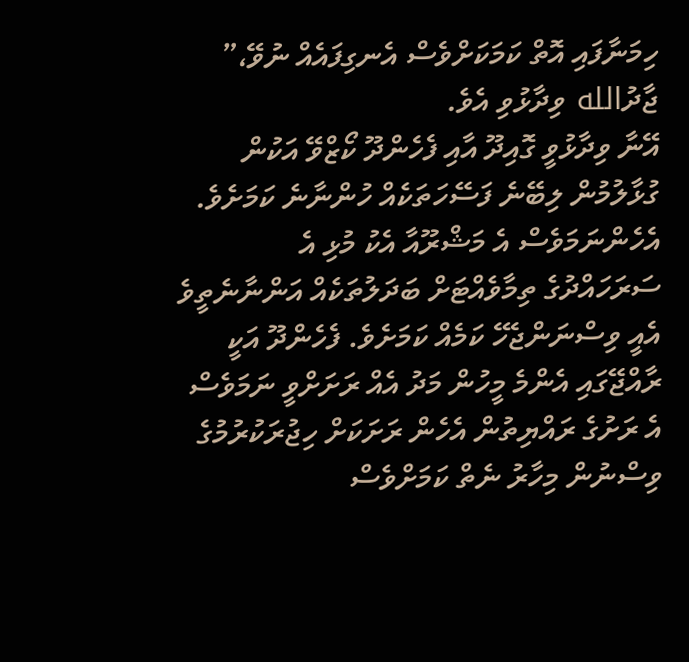ހިމަނާފައި އޮތް ކަމަކަށްވެސް އެނގިފައެއް ނުވޭ،” ޖާދުالله ވިދާޅުވި އެވެ.
އޭނާ ވިދާޅުވީ ގޮއިދޫ އާއި ފެހެންދޫ ކޯޒްވޭ އަކުން ގުޅާލުމުން ލިބޭނެ ފަސޭހަތަކެއް ހުންނާނެ ކަމަށެވެ. އެހެންނަމަވެސް އެ މަޝްރޫއާ އެކު މުޅި އެ ސަރަހައްދުގެ ތިމާވެއްޓަށް ބަދަލުތަކެއް އަންނާނެތީވެ އެއީ ވިސްނަންޖެހޭ ކަމެއް ކަމަށެވެ. ފެހެންދޫ އަކީ ރާއްޖޭގައި އެންމެ މީހުން މަދު އެއް ރަށަށްވީ ނަމަވެސް އެ ރަށުގެ ރައްޔިތުން އެހެން ރަށަކަށް ހިޖުރަކުރުމުގެ ވިސްނުން މިހާރު ނެތް ކަމަށްވެސް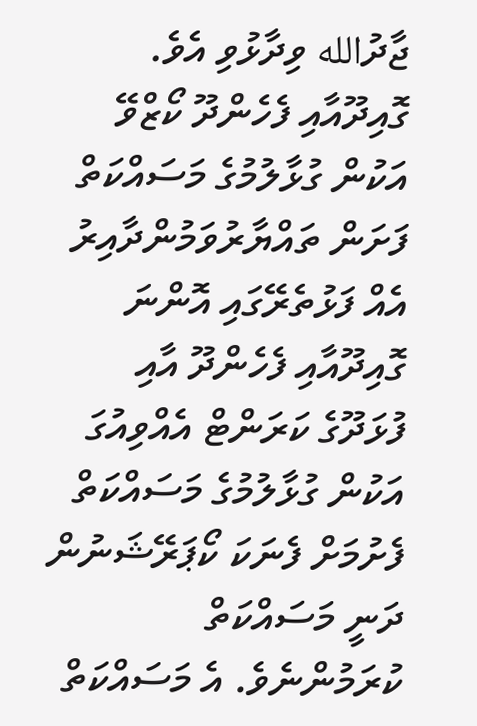ޖާދުالله ވިދާޅުވި އެވެ.
ގޮއިދޫއާއި ފެހެންދޫ ކޯޒްވޭ އަކުން ގުޅާލުމުގެ މަސައްކަތް ފަށަން ތައްޔާރުވަމުންދާއިރު އެއް ފަޅުތެރޭގައި އޮންނަ ގޮއިދޫއާއި ފެހެންދޫ އާއި ފުޅަދޫގެ ކަރަންޓް އެއްވިއުގަ އަކުން ގުޅާލުމުގެ މަސައްކަތް ފެށުމަށް ފެނަކަ ކޯޕަރޭޝަނުން ދަނީ މަސައްކަތް ކުރަމުންނެވެ. އެ މަސައްކަތް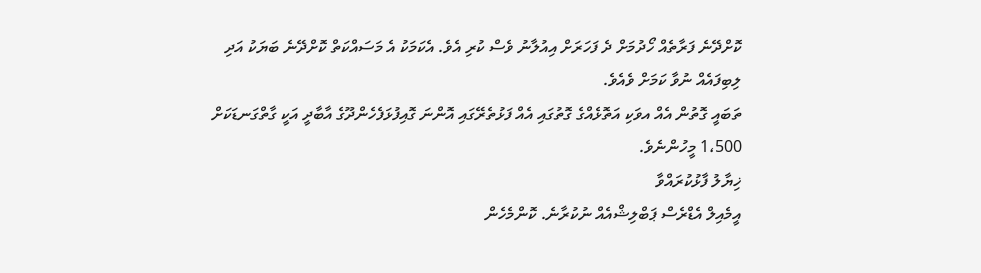ކޮށްދޭނެ ފަރާތެއް ހޯދުމަށް ދެ ފަހަރަށް އިއުލާނު ވެސް ކުރި އެވެ. އެކަމަކު އެ މަސައްކަތް ކޮށްދޭނެ ބަޔަކު އަދި ލިބިފައެއް ނުވާ ކަމަށް ވެއެވެ.
ތަބައީ ގޮތުން އެއް އވަކި އަތޮޅެއްގެ ގޮތުގައި އެއް ފަޅުތެރޭގައި އޮންނަ ގޮއިފުޅަފެހެންދޫގެ އާބާދީ އަކީ ގާތްގަނޑަކަށް 1،500 މީހުންނެވެ.
ޚިޔާލު ފާޅުކުރައްވާ
އީމެއިލް އެޑްރެސް ޕަބްލިޝްއެއް ނުކުރާނެ. ކޮންމެހެން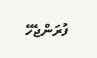ފުރަންޖެހޭ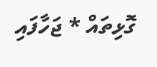ގޮޅިތައް * ޖަހާފައި